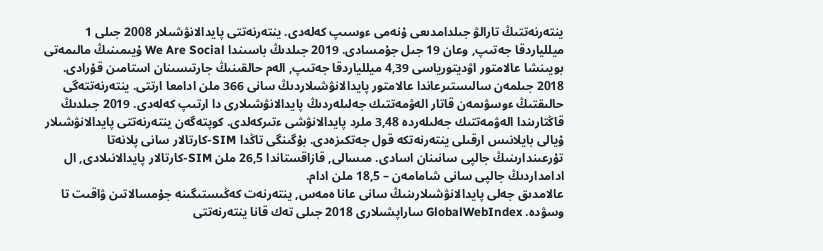ينتەرنەتتىڭ تارالۋ جىلدامدىعى ۇنەمى ءوسىپ كەلەدى. ينتەرنەتتى پايدالانۋشىلار 2008 جىلى 1 ميللياردقا جەتىپ, وعان 19 جىل جۇمسادى. 2019 جىلدىڭ باسىندا We Are Social ۇيىمىنىڭ مالىمەتى بويىنشا عالامتور اۋديتورياسى 4,39 ميللياردقا جەتىپ, الەم حالقىنىڭ جارتىسىنان استامىن قۇرادى. 2018 جىلمەن سالىستىرعاندا عالامتور پايدالانۋشىلاردىڭ سانى 366 ملن ادامعا ارتتى. ينتەرنەتتەگى حالىقتىڭ ءوسۋىمەن قاتار الەۋمەتتىك جەلىلەردىڭ پايدالانۋشىلارى دا ارتىپ كەلەدى. 2019 جىلدىڭ قاڭتارىندا الەۋمەتتىك جەلىلەردە 3,48 ملرد پايدالانۋشى ءتىركەلدى. كوپتەگەن ينتەرنەتتى پايدالانۋشىلار ۇيالى بايلانىس ارقىلى ينتەرنەتكە قول جەتكىزەدى. بۇگىنگى تاڭدا SIM-كارتالار سانى پلانەتا تۇرعىندارىنىڭ جالپى سانىنان اسادى. مىسالى, قازاقستاندا 26,5 ملن SIM-كارتالار پايدالانىلادى, ال ادامداردىڭ جالپى سانى شامامەن – 18,5 ملن ادام.
عالامدىق جەلى پايدالانۋشىلارىنىڭ سانى عانا ەمەس, ينتەرنەت كەڭىستىگىنە جۇمسالاتىن ۋاقىت تا وسۋدە. GlobalWebIndex ساراپشىلارى 2018 جىلى تەك قانا ينتەرنەتتى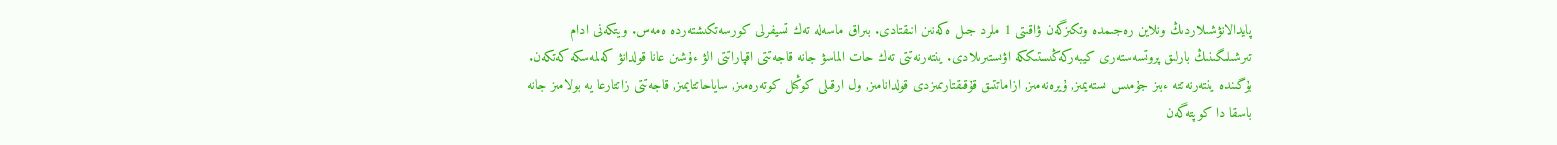پايدالانۋشىلاردىڭ ونلاين رەجىمدە وتكىزگەن ۋاقىتى 1 ملرد جىل ەكەنىن انىقتادى. بىراق ماسەلە تەك تسيفرلى كورسەتكىشتەردە ەمەس. ويتكەنى ادام تىرشىلىگىنىڭ بارلىق پروتسەستەرى كيبەركەڭىستىككە اۋىستىرىلادى. ينتەرنەتتى تەك حات الماسۋ جانە قاجەتتى اقپاراتتى الۋ ءۇشىن عانا قولدانۋ كەلمەسكە كەتكەن. بۇگىندە ينتەرنەتتە ءبىز جۇمىس ىستەيمىز, ۇيرەنەمىز, ازاماتتىق قۇقىقتارىمىزدى قولدانامىز, ول ارقىلى كوڭىل كوتەرەمىز, ساياحاتتايمىز, قاجەتتى زاتتارعا يە بولامىز جانە باسقا دا كوپتەگەن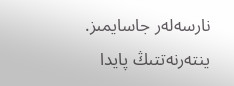نارسەلەر جاسايمىز. ينتەرنەتتىڭ پايدا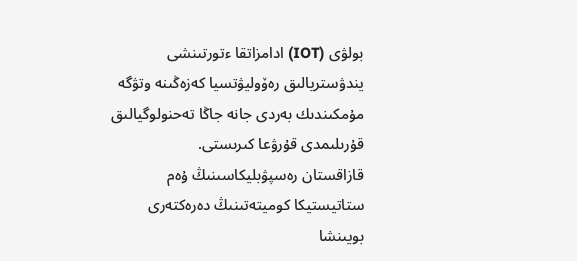بولۋى (IOT) ادامزاتقا ءتورتىنشى يندۋستريالىق رەۆوليۋتسيا كەزەڭىنە وتۋگە مۇمكىندىك بەردى جانە جاڭا تەحنولوگيالىق قۇرىلىمدى قۇرۋعا كىرىستى.
قازاقستان رەسپۋبليكاسىنىڭ ۇەم ستاتيستيكا كوميتەتىنىڭ دەرەكتەرى بويىنشا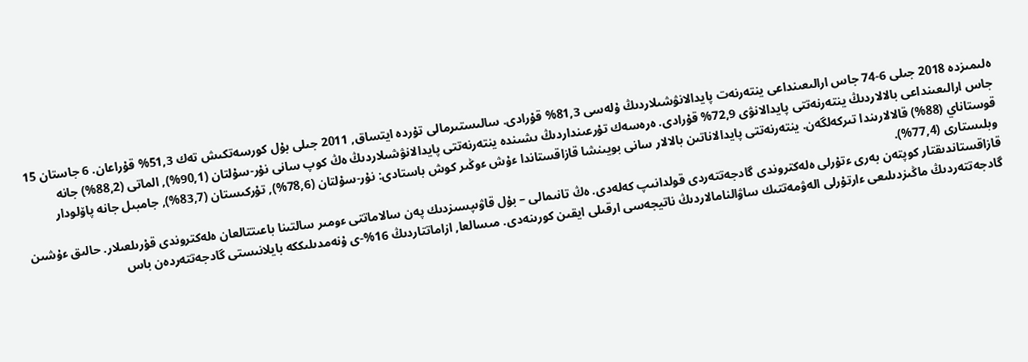ەلىمىزدە 2018 جىلى 6-74 جاس ارالىعىنداعى ينتەرنەت پايدالانۋشىلاردىڭ ۇلەسى 81,3% قۇرادى. سالىستىرمالى تۇردە ايتساق, 2011 جىلى بۇل كورسەتكىش تەك 51,3% قۇراعان. 6 جاستان 15 جاس ارالىعىنداعى بالالاردىڭ ينتەرنەتتى پايدالانۋى 72,9% قۇرادى. ەرەسەك تۇرعىنداردىڭ ىشىندە ينتەرنەتتى پايدالانۋشىلاردىڭ ەڭ كوپ سانى نۇر-سۇلتان (90,1%), الماتى (88,2%) جانە قوستاناي (88%) قالالارىندا تىركەلگەن. ينتەرنەتتى پايدالاناتىن بالالار سانى بويىنشا قازاقستاندا ءۇش ءوڭىر كوش باستادى: نۇر-سۇلتان (78,6%), تۇركىستان (83,7%), جامبىل جانە پاۆلودار وبلىستارى (77,4%).
قازاقستاندىقتار كوپتەن بەرى ءتۇرلى ەلەكتروندى گادجەتتەردى قولدانىپ كەلەدى. ەڭ تانىمالى – بۇل قاۋىپسىزدىك پەن سالاماتتى ءومىر سالتىنا باعىتتالعان ەلەكتروندى قۇرىلعىلار. حالىق ءۇشىن گادجەتتەردىڭ ماڭىزدىلىعى ءارتۇرلى الەۋمەتتىك ساۋالنامالاردىڭ ناتيجەسى ارقىلى ايقىن كورىنەدى. مىسالعا, ازاماتتاردىڭ 16%-ى ۇنەمدىلىككە بايلانىستى گادجەتتەردەن باس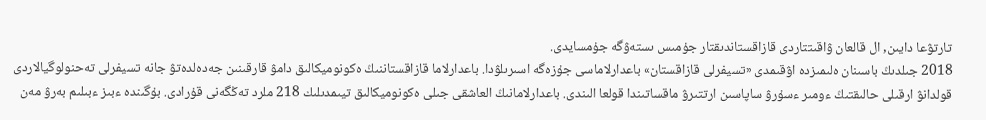تارتۋعا دايىن, ال قالعان ۋاقىتتاردى قازاقستاندىقتار جۇمىس ىستەۋگە جۇمسايدى.
2018 جىلدىڭ باسىنان ەلىمىزدە اۋقىمدى «تسيفرلى قازاقستان» باعدارلاماسى جۇزەگە اسىرىلۋدا. باعدارلاما قازاقستاننىڭ ەكونوميكالىق دامۋ قارقىنىن جەدەلدەتۋ جانە تسيفرلى تەحنولوگيالاردى قولدانۋ ارقىلى حالىقتىڭ ءومىر ءسۇرۋ ساپاسىن ارتتىرۋ ماقساتىندا قولعا الىندى. باعدارلامانىڭ العاشقى جىلى ەكونوميكالىق تيىمدىلىك 218 ملرد تەڭگەنى قۇرادى. بۇگىندە ءبىز ءبىلىم بەرۋ مەن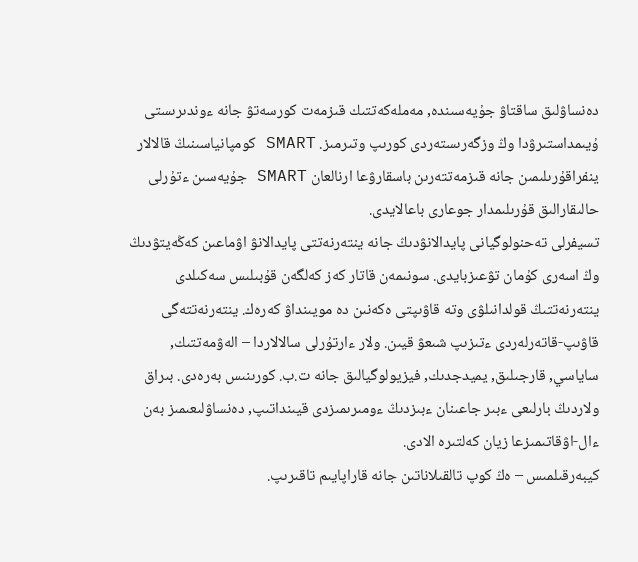دەنساۋلىق ساقتاۋ جۇيەسىندە, مەملەكەتتىك قىزمەت كورسەتۋ جانە ءوندىرىستى ۇيىمداستىرۋدا وڭ وزگەرىستەردى كورىپ وتىرمىز. SMART كومپانياسىنىڭ قالالار ينفراقۇرىلىمىن جانە قىزمەتتەرىن باسقارۋعا ارنالعان SMART جۇيەسىن ءتۇرلى حالىقارالىق قۇرىلىمدار جوعارى باعالايدى.
تسيفرلى تەحنولوگيانى پايدالانۋدىڭ جانە ينتەرنەتتى پايدالانۋ اۋماعىن كەڭەيتۋدىڭ وڭ اسەرى كۇمان تۋعىزبايدى. سونىمەن قاتار كەز كەلگەن قۇبىلىس سەكىلدى ينتەرنەتتىڭ قولدانىلۋى وتە قاۋىپتى ەكەنىن دە مويىنداۋ كەرەك. ينتەرنەتتەگى قاۋىپ-قاتەرلەردى ءتىزىپ شىعۋ قيىن. ولار ءارتۇرلى سالالاردا – الەۋمەتتىك, ساياسي, قارجىلىق, يميدجدىك, فيزيولوگيالىق جانە ت.ب. كورىنىس بەرەدى. بىراق ولاردىڭ بارلىعى ءبىر جاعىنان ءبىزدىڭ ءومىرىمىزدى قيىنداتىپ, دەنساۋلىعىمىز بەن ءال-اۋقاتىمىزعا زيان كەلتىرە الادى.
كيبەرقىلمىس – ەڭ كوپ تالقىلاناتىن جانە قاراپايىم تاقىرىپ.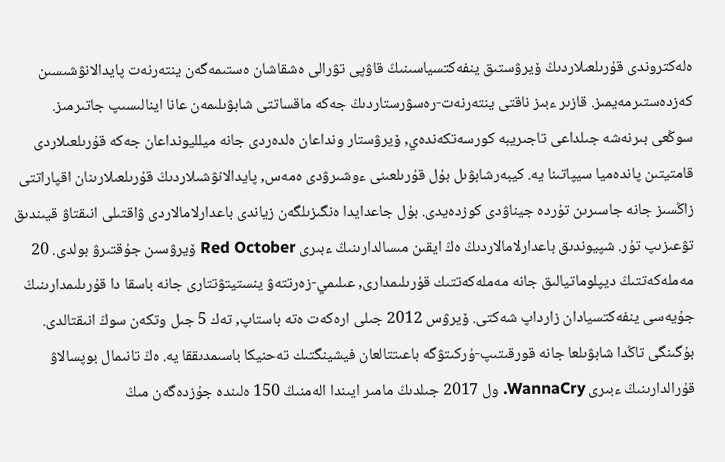ەلەكتروندى قۇرىلعىلاردىڭ ۆيرۋستىق ينفەكتسياسىنىڭ قاۋپى تۋرالى ەشقاشان ەستىمەگەن ينتەرنەت پايدالانۋشىسىن كەزدەستىرمەيمىز. قازىر ءبىز ناقتى ينتەرنەت-رەسۋرستاردىڭ جەكە ماقساتتى شابۋىلىمەن عانا اينالىسىپ جاتىرمىز. سوڭعى بىرنەشە جىلداعى تاجىريبە كورسەتكەندەي, ۆيرۋستار ونداعان ەلدەردى جانە ميلليونداعان جەكە قۇرىلعىلاردى قامتيتىن پاندەميا سيپاتىنا يە. كيبەرشابۋىل بۇل قۇرىلعىنى ءوشىرۋدى ەمەس, پايدالانۋشىلاردىڭ قۇرىلعىلارىنان اقپاراتتى زاڭسىز جانە جاسىرىن تۇردە جيناۋدى كوزدەيدى. بۇل جاعدايدا ەنگىزىلگەن زياندى باعدارلامالاردى ۋاقتىلى انىقتاۋ قيىندىق تۋعىزىپ تۇر. شپيوندىق باعدارلامالاردىڭ ەڭ ايقىن مىسالدارىنىڭ ءبىرى Red October ۆيرۋسىن جۇقتىرۋ بولدى. 20 مەملەكەتتىڭ ديپلوماتيالىق جانە مەملەكەتتىك قۇرىلىمدارى, عىلىمي-زەرتتەۋ ينستيتۋتتارى جانە باسقا دا قۇرىلىمدارىنىڭ جۇيەسى ينفەكتسيادان زارداپ شەكتى. ۆيرۋس 2012 جىلى ارەكەت ەتە باستاپ, تەك 5 جىل وتكەن سوڭ انىقتالدى.
بۇگىنگى تاڭدا شابۋىلعا جانە قورقىتىپ-ۇركىتۋگە باعىتتالعان فيشينگتىك تەحنيكا باسىمدىققا يە. ەڭ تانىمال بوپسالاۋ قۇرالدارىنىڭ ءبىرى WannaCry. ول 2017 جىلدىڭ مامىر ايىندا الەمنىڭ 150 ەلىندە جۇزدەگەن مىڭ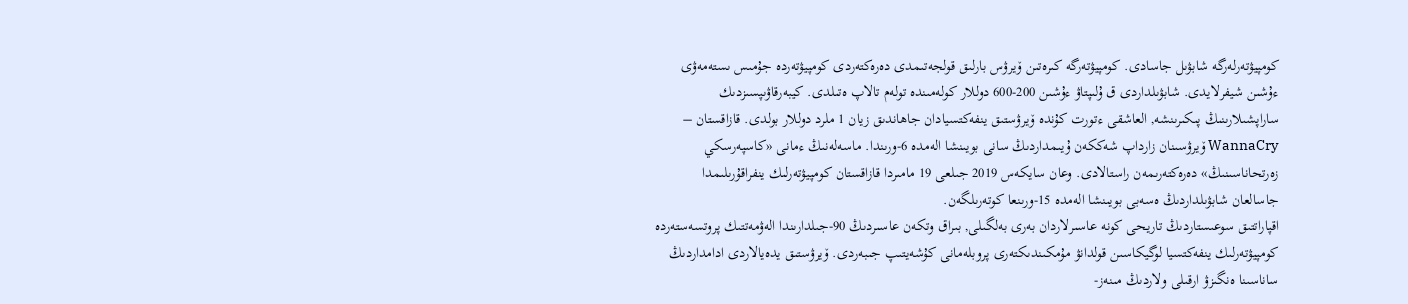كومپيۋتەرلەرگە شابۋىل جاسادى. كومپيۋتەرگە كىرەتىن ۆيرۋس بارلىق قولجەتىمدى دەرەكتەردى كومپيۋتەردە جۇمىس ىستەمەۋى ءۇشىن شيفرلايدى. شابۋىلداردى ق ۇلىپتاۋ ءۇشىن 200-600 دوللار كولەمىندە تولەم تالاپ ەتىلدى. كيبەرقاۋىپسىزدىك ساراپشىلارىنىڭ پىكىرىنشە, العاشقى ءتورت كۇندە ۆيرۋستىق ينفەكتسيادان جاھاندىق زيان 1 ملرد دوللار بولدى. قازاقستان – WannaCry ۆيرۋسىنان زارداپ شەككەن ۇيىمداردىڭ سانى بويىنشا الەمدە 6-ورىندا. ماسەلەنىڭ ءمانى «كاسپەرسكي زەرتحاناسىنىڭ» دەرەكتەرىمەن راستالادى. وعان سايكەس 2019 جىلعى 19 مامىردا قازاقستان كومپيۋتەرلىك ينفراقۇرىلىمدا جاسالعان شابۋىلداردىڭ ەسەبى بويىنشا الەمدە 15-ورىنعا كوتەرىلگەن.
اقپاراتتىق سوعىستاردىڭ تاريحى كونە عاسىرلاردان بەرى بەلگىلى, بىراق وتكەن عاسىردىڭ 90-جىلدارىندا الەۋمەتتىك پروتسەستەردە كومپيۋتەرلىك ينفەكتسيا لوگيكاسىن قولدانۋ مۇمكىندىكتەرى پروبلەمانى كۇشەيتىپ جىبەردى. ۆيرۋستىق يدەيالاردى ادامداردىڭ ساناسىنا ەنگىزۋ ارقىلى ولاردىڭ مىنەز-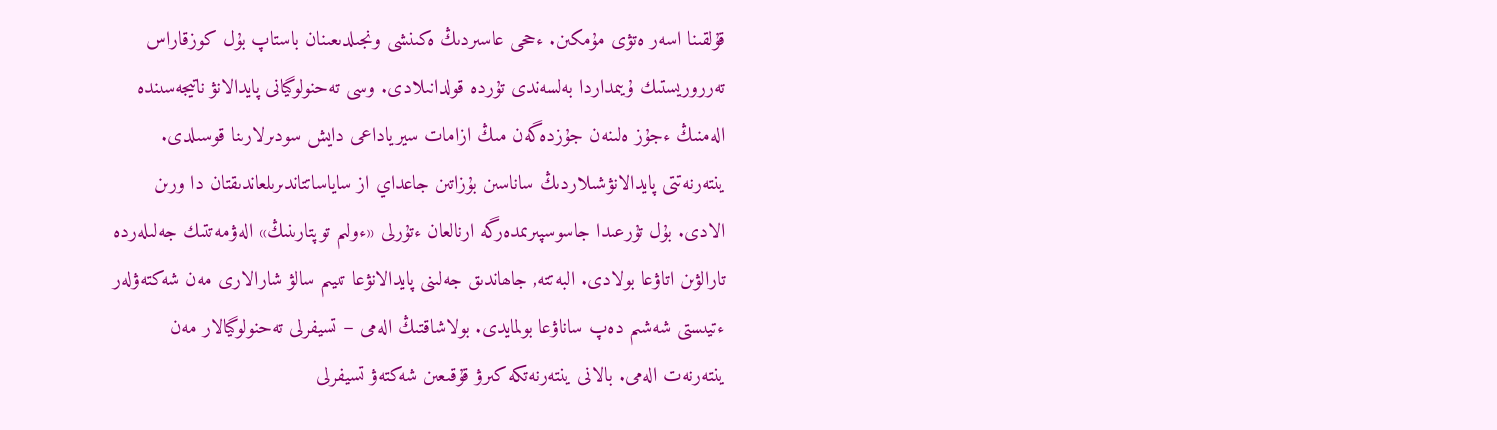قۇلقىنا اسەر ەتۋى مۇمكىن. ءححى عاسىردىڭ ەكىنشى ونجىلدىعىنان باستاپ بۇل كوزقاراس تەرروريستىك ۇيىمداردا بەلسەندى تۇردە قولدانىلادى. وسى تەحنولوگيانى پايدالانۋ ناتيجەسىندە الەمنىڭ ءجۇز ەلىنەن جۇزدەگەن مىڭ ازامات سيرياداعى دايش سودىرلارىنا قوسىلدى.
ينتەرنەتتى پايدالانۋشىلاردىڭ ساناسىن بۇزاتىن جاعداي از ساياساتتاندىرىلعاندىقتان دا ورىن الادى. بۇل تۇرعىدا جاسوسپىرىمدەرگە ارنالعان ءتۇرلى «ءولىم توپتارىنىڭ» الەۋمەتتىك جەلىلەردە تارالۋىن اتاۋعا بولادى. البەتتە, جاھاندىق جەلىنى پايدالانۋعا تىيىم سالۋ شارالارى مەن شەكتەۋلەر ءتيىستى شەشىم دەپ ساناۋعا بولمايدى. بولاشاقتىڭ الەمى – تسيفرلى تەحنولوگيالار مەن ينتەرنەت الەمى. بالانى ينتەرنەتكە كىرۋ قۇقىعىن شەكتەۋ تسيفرلى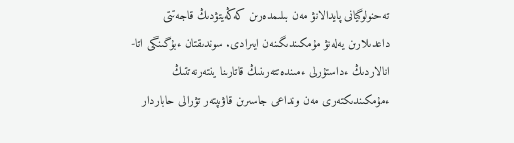تەحنولوگيانى پايدالانۋ مەن بىلىمدەرىن كەڭەيتۋدىڭ قاجەتتى داعدىلارىن يەلەنۋ مۇمكىندىگىنەن ايىرادى. سوندىقتان ءبۇگىنگى اتا-انالاردىڭ ءداستۇرلى ءمىندەتتەرىنىڭ قاتارىنا ينتەرنەتتىڭ ءمۇمكىندىكتەرى مەن ونداعى جاسىرىن قاۋىپتەر تۋرالى حاباردار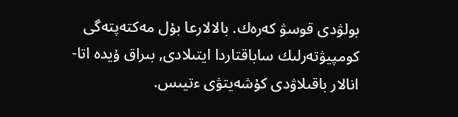بولۋدى قوسۋ كەرەك. بالالارعا بۇل مەكتەپتەگى كومپيۋتەرلىك ساباقتاردا ايتىلادى, بىراق ۇيدە اتا-انالار باقىلاۋدى كۇشەيتۋى ءتيىس.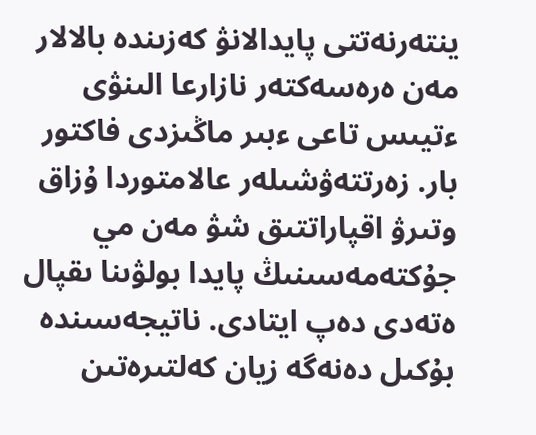ينتەرنەتتى پايدالانۋ كەزىندە بالالار مەن ەرەسەكتەر نازارعا الىنۋى ءتيىس تاعى ءبىر ماڭىزدى فاكتور بار. زەرتتەۋشىلەر عالامتوردا ۇزاق وتىرۋ اقپاراتتىق شۋ مەن مي جۇكتەمەسىنىڭ پايدا بولۋىنا ىقپال ەتەدى دەپ ايتادى. ناتيجەسىندە بۇكىل دەنەگە زيان كەلتىرەتىن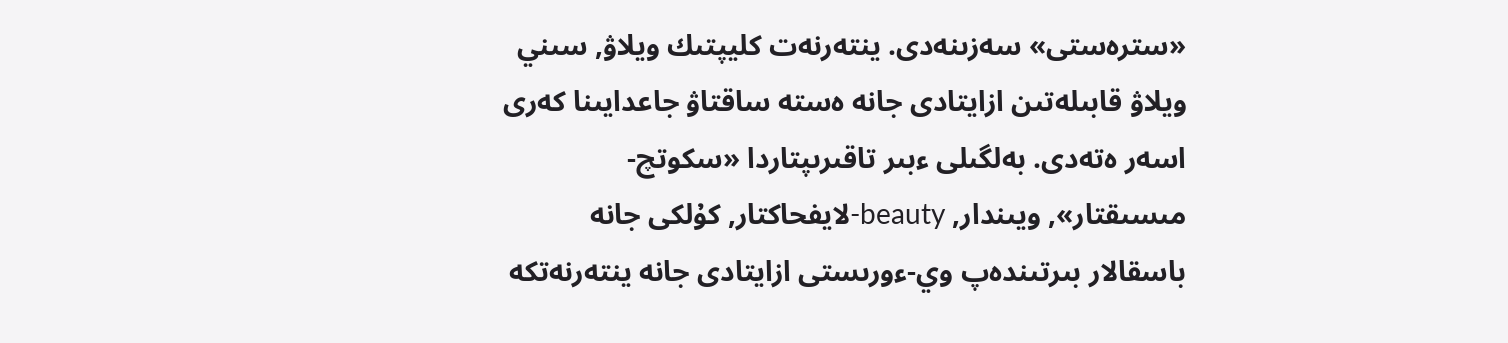«سترەستى» سەزىنەدى. ينتەرنەت كليپتىك ويلاۋ, سىني ويلاۋ قابىلەتىن ازايتادى جانە ەستە ساقتاۋ جاعدايىنا كەرى اسەر ەتەدى. بەلگىلى ءبىر تاقىرىپتاردا «سكوتچ-مىسىقتار», ويىندار, beauty-لايفحاكتار, كۇلكى جانە باسقالار بىرتىندەپ وي-ءورىستى ازايتادى جانە ينتەرنەتكە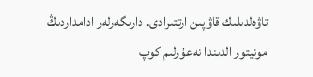تاۋەلدىلىك قاۋپىن ارتتىرادى. دارىگەرلەر ادامداردىڭ مونيتور الدىندا نەعۇرلىم كوپ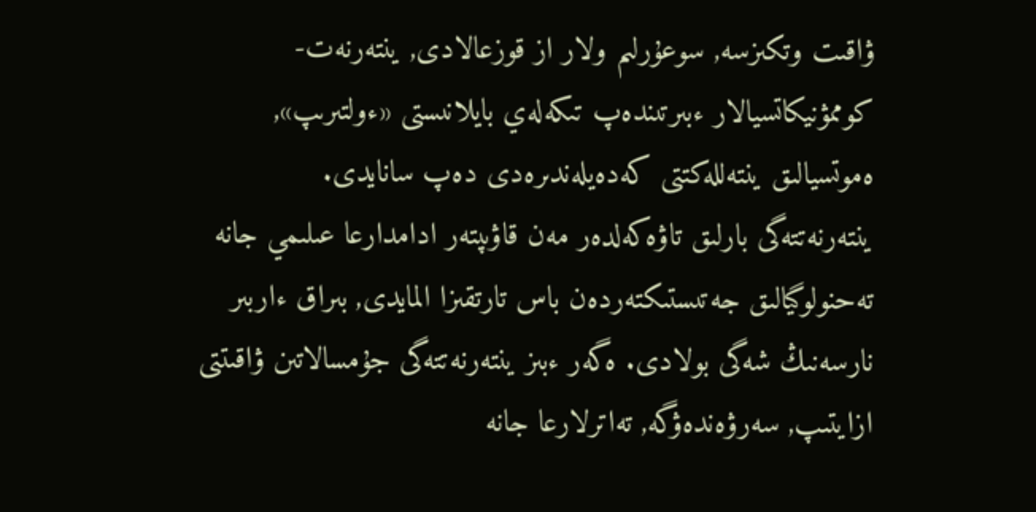ۋاقىت وتكىزسە, سوعۇرلىم ولار از قوزعالادى, ينتەرنەت-كوممۋنيكاتسيالار ءبىرتىندەپ تىكەلەي بايلانىستى «ءولتىرىپ», ەموتسيالىق ينتەللەكتتى كەدەيلەندىرەدى دەپ سانايدى.
ينتەرنەتتەگى بارلىق تاۋەكەلدەر مەن قاۋىپتەر ادامدارعا عىلىمي جانە تەحنولوگيالىق جەتىستىكتەردەن باس تارتقىزا المايدى, بىراق ءاربىر نارسەنىڭ شەگى بولادى. ەگەر ءبىز ينتەرنەتتەگى جۇمسالاتىن ۋاقىتتى ازايتىپ, سەرۋەندەۋگە, تەاترلارعا جانە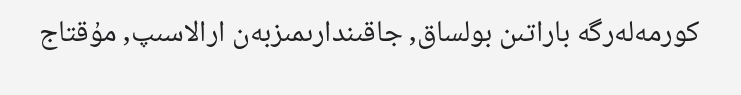كورمەلەرگە باراتىن بولساق, جاقىندارىمىزبەن ارالاسىپ, مۇقتاج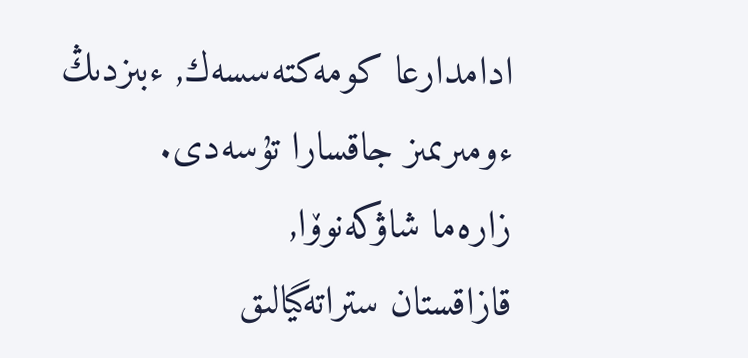ادامدارعا كومەكتەسسەك, ءبىزدىڭ ءومىرىمىز جاقسارا تۇسەدى.
زارەما شاۋكەنوۆا,
قازاقستان ستراتەگيالىق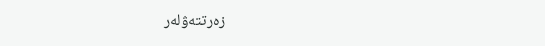زەرتتەۋلەر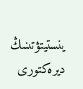ينستيتۋتىنىڭ ديرەكتورى